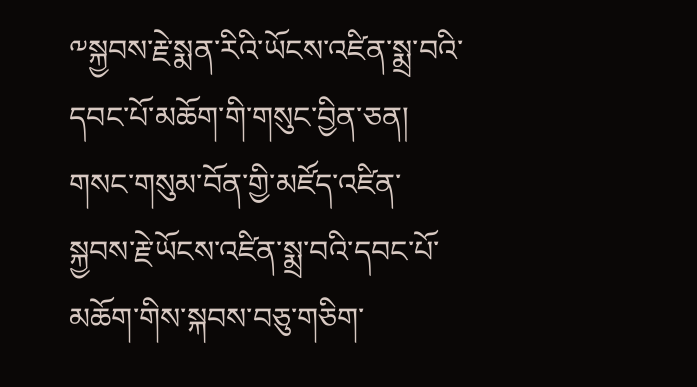༸སྐྱབས་རྗེ་སྨན་རིའི་ཡོངས་འཛིན་སྨྲ་བའི་དབང་པོ་མཆོག་གི་གསུང་བྱིན་ཅན།
གསང་གསུམ་བོན་གྱི་མཛོད་འཛིན་སྐྱབས་རྗེ་ཡོངས་འཛིན་སྨྲ་བའི་དབང་པོ་མཆོག་གིས་སྐབས་བཅུ་གཅིག་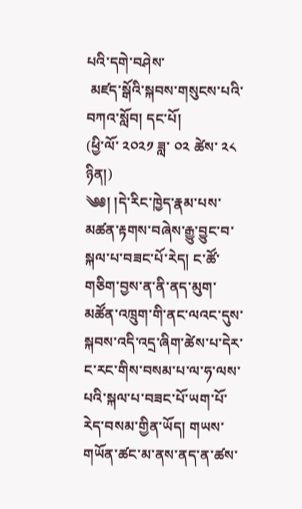པའི་དགེ་བཤེས་
 མཛད་སྒོའི་སྐབས་གསུངས་པའི་བཀའ་སློབ། དང་པོ།
(ཕྱི་ལོ་ ༢༠༢༡ ཟླ་ ༠༢ ཚེས་ ༢༨ ཉིན།)
༄༅། །དེ་རིང་ཁྱེད་རྣམ་པས་མཚན་རྟགས་བཞེས་རྒྱུ་བྱུང་བ་སྐལ་པ་བཟང་པོ་རེད། ང་ཚོ་གཅིག་བྱས་ན་ནི་ནད་མུག་མཚོན་འཁྲུག་གི་ནང་ལའང་དུས་སྐབས་འདི་འདྲ་ཞིག་ཚེས་པ་དེར་ང་རང་གིས་བསམ་པ་ལ་ཧ་ལས་པའི་སྐལ་པ་བཟང་པོ་ཡག་པོ་རེད་བསམ་གྱིན་ཡོད། གཡས་གཡོན་ཚང་མ་ནས་ནད་ན་ཚས་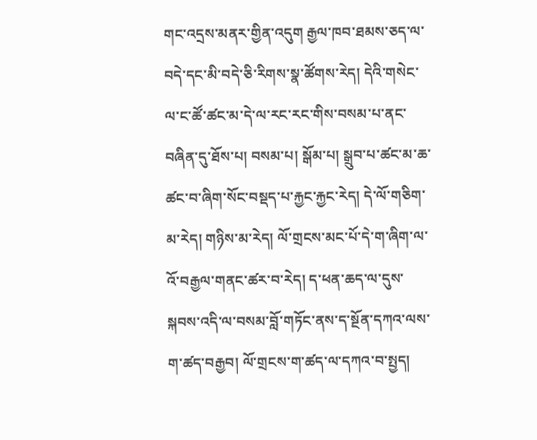གང་འདྲས་མནར་གྱིན་འདུག རྒྱལ་ཁབ་ཐམས་ཅད་ལ་བདེ་དང་མི་བདེ་ཅི་རིགས་སྣ་ཚོགས་རེད། དེའི་གསེང་ལ་ང་ཚོ་ཚང་མ་དེ་ལ་རང་རང་གིས་བསམ་པ་ནང་བཞིན་དུ་ཐོས་པ། བསམ་པ། སྒོམ་པ། སྒྲུབ་པ་ཚང་མ་ཆ་ཚང་བ་ཞིག་སོང་བསྡད་པ་རྐྱང་རྐྱང་རེད། དེ་ལོ་གཅིག་མ་རེད། གཉིས་མ་རེད། ལོ་གྲངས་མང་པོ་དེ་ག་ཞིག་ལ་འོ་བརྒྱལ་གནང་ཚར་བ་རེད། ད་ཕན་ཆད་ལ་དུས་སྐབས་འདི་ལ་བསམ་བློ་གཏོང་ནས་ད་སྔོན་དཀའ་ལས་ག་ཚད་བརྒྱབ། ལོ་གྲངས་ག་ཚད་ལ་དཀའ་བ་སྤྱད།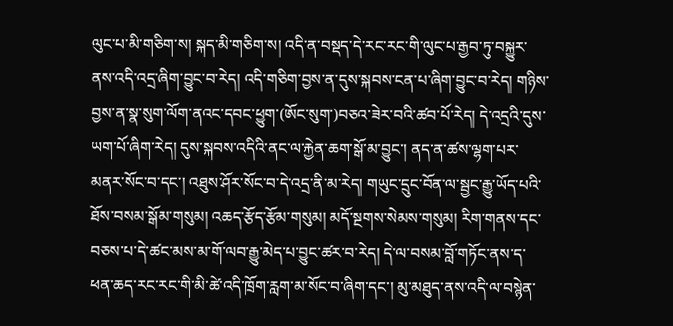ལུང་པ་མི་གཅིག་ས། སྐད་མི་གཅིག་ས། འདི་ན་བསྡད་དེ་རང་རང་གི་ལུང་པ་རྒྱབ་ཏུ་བསྐྱུར་ནས་འདི་འདྲ་ཞིག་བྱུང་བ་རེད། འདི་གཅིག་བྱས་ན་དུས་སྐབས་ངན་པ་ཞིག་བྱུང་བ་རེད། གཉིས་བྱས་ན་སྣ་སུག་ལོག་ནའང་དབང་ཕྱུག་(ཨོང་སུག་)བཅའ་ཟེར་བའི་ཚབ་པོ་རེད། དེ་འདྲའི་དུས་ཡག་པོ་ཞིག་རེད། དུས་སྐབས་འདིའི་ནང་ལ་རྐྱེན་ཆག་སྒོ་མ་བྱུང་། ནད་ན་ཚས་ལྷག་པར་མནར་སོང་བ་དང་། འཐུས་ཤོར་སོང་བ་དེ་འདྲ་ནི་མ་རེད། གཡུང་དྲུང་བོན་ལ་སྦྱང་རྒྱུ་ཡོད་པའི་ཐོས་བསམ་སྒོམ་གསུམ། འཆད་རྩོད་རྩོམ་གསུམ། མདོ་སྔགས་སེམས་གསུམ། རིག་གནས་དང་བཅས་པ་དེ་ཚང་མས་མ་གོ་ལབ་རྒྱུ་མེད་པ་བྱུང་ཚར་བ་རེད། དེ་ལ་བསམ་བློ་གཏོང་ནས་ད་ཕན་ཆད་རང་རང་གི་མི་ཚེ་འདི་ཁྲོག་རླག་མ་སོང་བ་ཞིག་དང་། མུ་མཐུད་ནས་འདི་ལ་བསྙེན་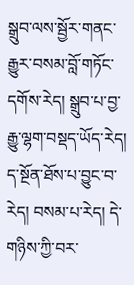སྒྲུབ་ལས་སྦྱོར་གནང་རྒྱུར་བསམ་བློ་གཏོང་དགོས་རེད། སྒྲུབ་པ་བྱ་རྒྱུ་ལྷག་བསྡད་ཡོད་རེད། ད་སྔོན་ཐོས་པ་བྱུང་བ་རེད། བསམ་པ་རེད། དེ་གཉིས་ཀྱི་བར་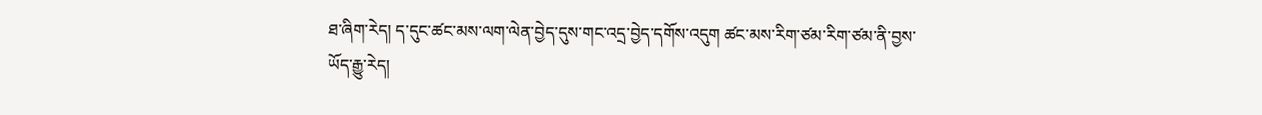ཐ་ཞིག་རེད། ད་དུང་ཚང་མས་ལག་ལེན་བྱེད་དུས་གང་འདྲ་བྱེད་དགོས་འདུག ཚང་མས་རིག་ཙམ་རིག་ཙམ་ནི་བྱས་ཡོད་རྒྱུ་རེད།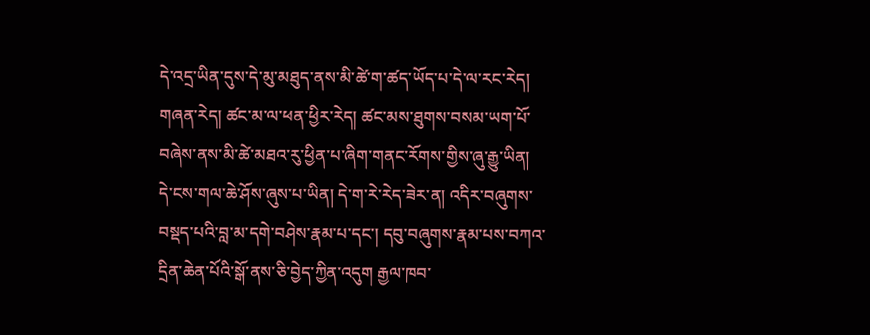དེ་འདྲ་ཡིན་དུས་དེ་མུ་མཐུད་ནས་མི་ཚེ་ག་ཚད་ཡོད་པ་དེ་ལ་རང་རེད། གཞན་རེད། ཚང་མ་ལ་ཕན་ཕྱིར་རེད། ཚང་མས་ཐུགས་བསམ་ཡག་པོ་བཞེས་ནས་མི་ཚེ་མཐའ་རུ་ཕྱིན་པ་ཞིག་གནང་རོགས་གྱིས་ཞུ་རྒྱུ་ཡིན།
དེ་ངས་གལ་ཆེ་ཤོས་ཞུས་པ་ཡིན། དེ་ག་རེ་རེད་ཟེར་ན། འདིར་བཞུགས་བསྡད་པའི་བླ་མ་དགེ་བཤེས་རྣམ་པ་དང་། དབུ་བཞུགས་རྣམ་པས་བཀའ་དྲིན་ཆེན་པོའི་སྒོ་ནས་ཅི་བྱེད་ཀྱིན་འདུག རྒྱལ་ཁབ་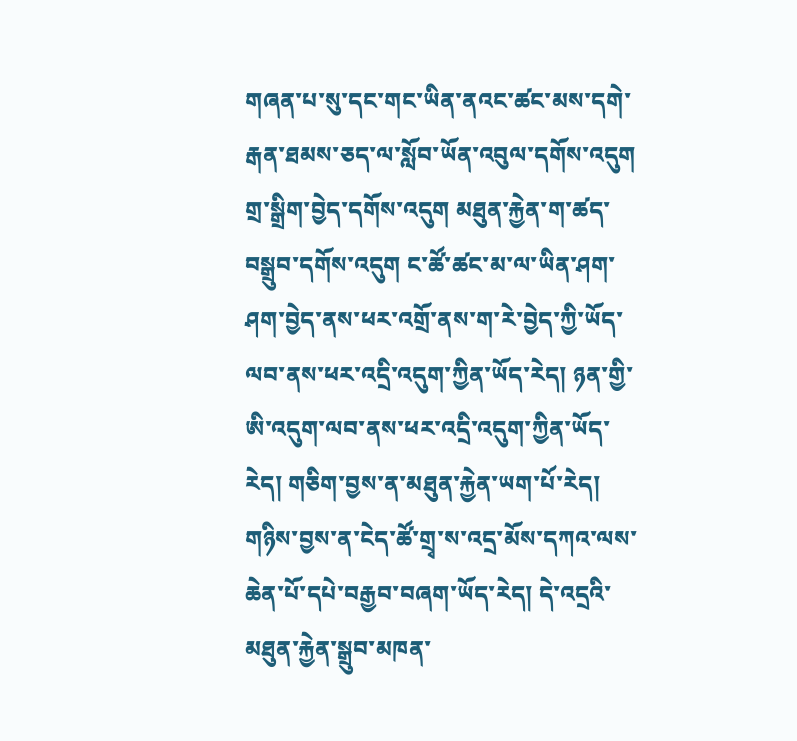གཞན་པ་སུ་དང་གང་ཡིན་ནའང་ཚང་མས་དགེ་རྒན་ཐམས་ཅད་ལ་སློབ་ཡོན་འབུལ་དགོས་འདུག གྲ་སྒྲིག་བྱེད་དགོས་འདུག མཐུན་རྐྱེན་ག་ཚད་བསྒྲུབ་དགོས་འདུག ང་ཚོ་ཚང་མ་ལ་ཡིན་ཤག་ཤག་བྱེད་ནས་ཕར་འགྲོ་ནས་ག་རེ་བྱེད་ཀྱི་ཡོད་ལབ་ནས་ཕར་འདྲི་འདུག་ཀྱིན་ཡོད་རེད། ཉན་གྱི་ཨི་འདུག་ལབ་ནས་ཕར་འདྲི་འདུག་ཀྱིན་ཡོད་རེད། གཅིག་བྱས་ན་མཐུན་རྐྱེན་ཡག་པོ་རེད། གཉིས་བྱས་ན་ངེད་ཚོ་གྲྭ་ས་འདྲ་མོས་དཀའ་ལས་ཆེན་པོ་དཔེ་བརྒྱབ་བཞག་ཡོད་རེད། དེ་འདྲའི་མཐུན་རྐྱེན་སྒྲུབ་མཁན་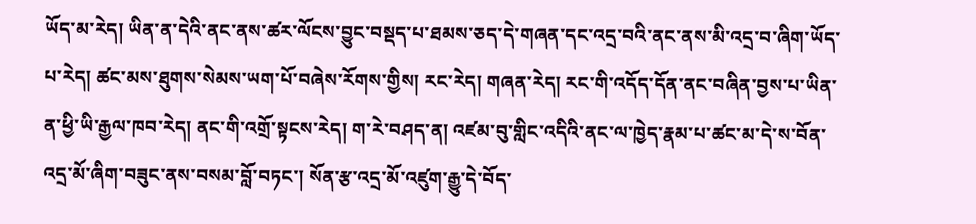ཡོད་མ་རེད། ཡིན་ན་དེའི་ནང་ནས་ཚར་ལོངས་བྱུང་བསྡད་པ་ཐམས་ཅད་དེ་གཞན་དང་འདྲ་བའི་ནང་ནས་མི་འདྲ་བ་ཞིག་ཡོད་པ་རེད། ཚང་མས་ཐུགས་སེམས་ཡག་པོ་བཞེས་རོགས་གྱིས། རང་རེད། གཞན་རེད། རང་གི་འདོད་དོན་ནང་བཞིན་བྱས་པ་ཡིན་ན་ཕྱི་ཡི་རྒྱལ་ཁབ་རེད། ནང་གི་འགྲོ་སྟངས་རེད། ག་རེ་བཤད་ན། འཛམ་བུ་གླིང་འདིའི་ནང་ལ་ཁྱེད་རྣམ་པ་ཚང་མ་དེ་ས་བོན་འདྲ་མོ་ཞིག་བཟུང་ནས་བསམ་བློ་བཏང་། སོན་རྩ་འདྲ་མོ་འཛུག་རྒྱུ་དེ་བོད་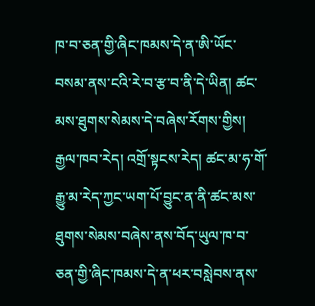ཁ་བ་ཅན་གྱི་ཞིང་ཁམས་དེ་ན་ཨི་ཡོང་བསམ་ནས་ངའི་རེ་བ་རྩ་བ་ནི་དེ་ཡིན། ཚང་མས་ཐུགས་སེམས་དེ་བཞེས་རོགས་གྱིས། རྒྱལ་ཁབ་རེད། འགྲོ་སྟངས་རེད། ཚང་མ་ཧ་གོ་རྒྱུ་མ་རེད་ཀྱང་ཡག་པོ་བྱུང་ན་ནི་ཚང་མས་ཐུགས་སེམས་བཞེས་ནས་བོད་ཡུལ་ཁ་བ་ཅན་གྱི་ཞིང་ཁམས་དེ་ན་ཕར་བསླེབས་ནས་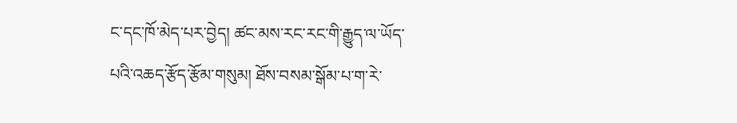ང་དང་ཁོ་མེད་པར་བྱེད། ཚང་མས་རང་རང་གི་རྒྱུད་ལ་ཡོད་པའི་འཆད་རྩོད་རྩོམ་གསུམ། ཐོས་བསམ་སྒོམ་པ་ག་རེ་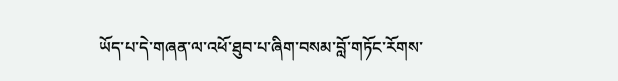ཡོད་པ་དེ་གཞན་ལ་འཕོ་ཐུབ་པ་ཞིག་བསམ་བློ་གཏོང་རོགས་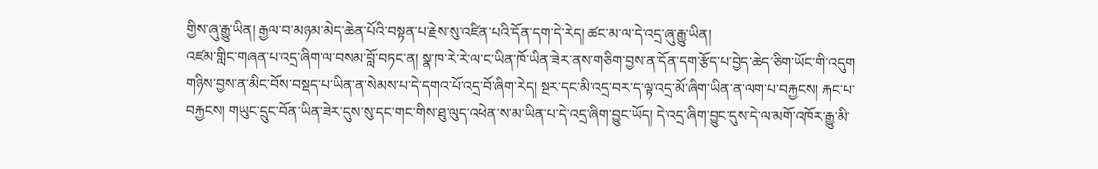གྱིས་ཞུ་རྒྱུ་ཡིན། རྒྱལ་བ་མཉམ་མེད་ཆེན་པོའི་བསྟན་པ་རྗེས་སུ་འཛིན་པའི་དོན་དག་དེ་རེད། ཚང་མ་ལ་དེ་འདྲ་ཞུ་རྒྱུ་ཡིན།
འཛམ་གླིང་གཞན་པ་འདྲ་ཞིག་ལ་བསམ་བློ་བཏང་ན། སྣ་ཁ་རེ་རེ་ལ་ང་ཡིན་ཁོ་ཡིན་ཟེར་ནས་གཅིག་བྱས་ན་དོན་དག་རྩོད་པ་བྱེད་ཆེད་ཅིག་ཡོང་གི་འདུག གཉིས་བྱས་ན་མིང་བོས་བསྡད་པ་ཡིན་ན་སེམས་པ་དེ་དགའ་པོ་འདྲ་བོ་ཞིག་རེད། སྔར་དང་མི་འདྲ་བར་ད་ལྟ་འདྲ་མོ་ཞིག་ཡིན་ན་ལག་པ་བརྐྱངས། རྐང་པ་བརྐྱངས། གཡུང་དྲུང་བོན་ཡིན་ཟེར་དུས་སུ་དང་གང་གིས་ཐུ་ལུད་འཕེན་ས་མ་ཡིན་པ་དེ་འདྲ་ཞིག་བྱུང་ཡོད། དེ་འདྲ་ཞིག་བྱུང་དུས་དེ་ལ་མགོ་འཁོར་རྒྱུ་མི་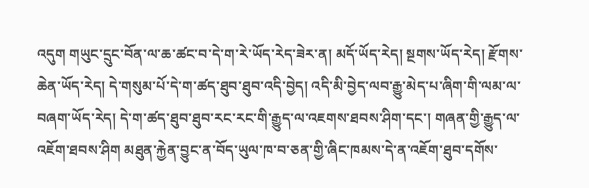འདུག གཡུང་དྲུང་བོན་ལ་ཆ་ཚང་བ་དེ་ག་རེ་ཡོད་རེད་ཟེར་ན། མདོ་ཡོད་རེད། སྔགས་ཡོད་རེད། རྫོགས་ཆེན་ཡོད་རེད། དེ་གསུམ་པོ་དེ་ག་ཚད་ཐུབ་ཐུབ་འདི་བྱེད། འདི་མི་བྱེད་ལབ་རྒྱུ་མེད་པ་ཞིག་གི་ལམ་ལ་བཞག་ཡོད་རེད། དེ་ག་ཚད་ཐུབ་ཐུབ་རང་རང་གི་རྒྱུད་ལ་འཇགས་ཐབས་ཤིག་དང་། གཞན་གྱི་རྒྱུད་ལ་འཇོག་ཐབས་ཤིག མཐུན་རྐྱེན་བྱུང་ན་བོད་ཡུལ་ཁ་བ་ཅན་གྱི་ཞིང་ཁམས་དེ་ན་འཇོག་ཐུབ་དགོས་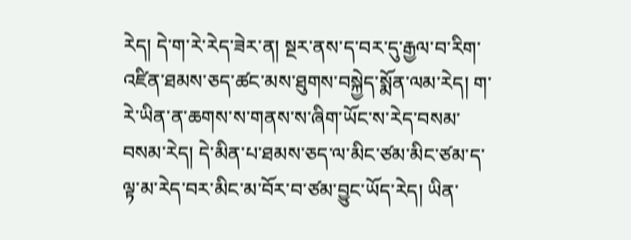རེད། དེ་ག་རེ་རེད་ཟེར་ན། སྔར་ནས་ད་བར་དུ་རྒྱལ་བ་རིག་འཛིན་ཐམས་ཅད་ཚང་མས་ཐུགས་བསྐྱེད་སྨོན་ལམ་རེད། ག་རེ་ཡིན་ན་ཆགས་ས་གནས་ས་ཞིག་ཡོང་ས་རེད་བསམ་བསམ་རེད། དེ་མིན་པ་ཐམས་ཅད་ལ་མིང་ཙམ་མིང་ཙམ་ད་ལྟ་མ་རེད་བར་མིང་མ་བོར་བ་ཙམ་བྱུང་ཡོད་རེད། ཡིན་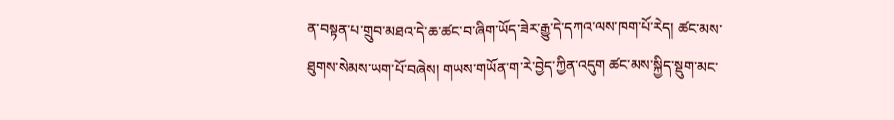ན་བསྟན་པ་གྲུབ་མཐའ་དེ་ཆ་ཚང་བ་ཞིག་ཡོད་ཟེར་རྒྱུ་དེ་དཀའ་ལས་ཁག་པོ་རེད། ཚང་མས་ཐུགས་སེམས་ཡག་པོ་བཞེས། གཡས་གཡོན་ག་རེ་བྱེད་ཀྱིན་འདུག ཚང་མས་སྐྱིད་སྡུག་མང་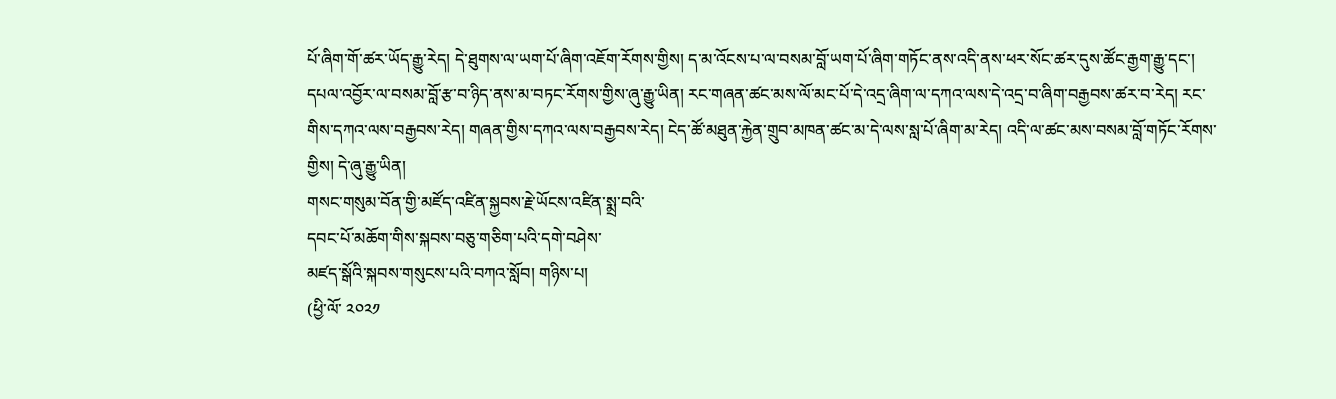པོ་ཞིག་གོ་ཚར་ཡོད་རྒྱུ་རེད། དེ་ཐུགས་ལ་ཡག་པོ་ཞིག་འཇོག་རོགས་གྱིས། ད་མ་འོངས་པ་ལ་བསམ་བློ་ཡག་པོ་ཞིག་གཏོང་ནས་འདི་ནས་ཕར་སོང་ཚར་དུས་ཚོང་རྒྱག་རྒྱུ་དང་། དཔལ་འབྱོར་ལ་བསམ་བློ་རྩ་བ་ཉིད་ནས་མ་བཏང་རོགས་གྱིས་ཞུ་རྒྱུ་ཡིན། རང་གཞན་ཚང་མས་ལོ་མང་པོ་དེ་འདྲ་ཞིག་ལ་དཀའ་ལས་དེ་འདྲ་བ་ཞིག་བརྒྱབས་ཚར་བ་རེད། རང་གིས་དཀའ་ལས་བརྒྱབས་རེད། གཞན་གྱིས་དཀའ་ལས་བརྒྱབས་རེད། ངེད་ཚོ་མཐུན་རྐྱེན་གྲུབ་མཁན་ཚང་མ་དེ་ལས་སླ་པོ་ཞིག་མ་རེད། འདི་ལ་ཚང་མས་བསམ་བློ་གཏོང་རོགས་གྱིས། དེ་ཞུ་རྒྱུ་ཡིན།
གསང་གསུམ་བོན་གྱི་མཛོད་འཛིན་སྐྱབས་རྗེ་ཡོངས་འཛིན་སྨྲ་བའི་
དབང་པོ་མཆོག་གིས་སྐབས་བཅུ་གཅིག་པའི་དགེ་བཤེས་
མཛད་སྒོའི་སྐབས་གསུངས་པའི་བཀའ་སློབ། གཉིས་པ།
(ཕྱི་ལོ་ ༢༠༢༡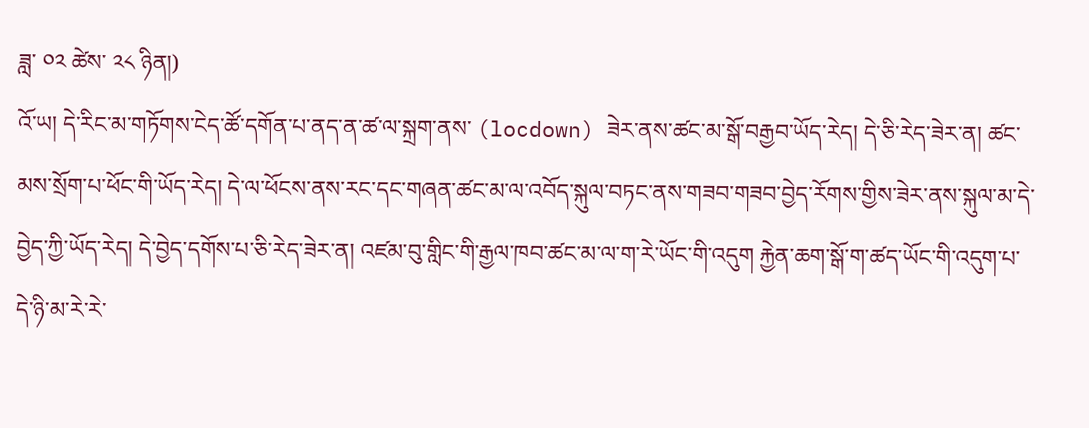ཟླ་ ༠༢ ཚེས་ ༢༨ ཉིན།)
འོ་ཡ། དེ་རིང་མ་གཏོགས་ངེད་ཚོ་དགོན་པ་ནད་ན་ཚ་ལ་སྐྲག་ནས་ (locdown) ཟེར་ནས་ཚང་མ་སྒོ་བརྒྱབ་ཡོད་རེད། དེ་ཅི་རེད་ཟེར་ན། ཚང་མས་སྲོག་པ་ཕོང་གི་ཡོད་རེད། དེ་ལ་ཕོངས་ནས་རང་དང་གཞན་ཚང་མ་ལ་འབོད་སྐུལ་བཏང་ནས་གཟབ་གཟབ་བྱེད་རོགས་གྱིས་ཟེར་ནས་སྐུལ་མ་དེ་བྱེད་ཀྱི་ཡོད་རེད། དེ་བྱེད་དགོས་པ་ཅི་རེད་ཟེར་ན། འཛམ་བུ་གླིང་གི་རྒྱལ་ཁབ་ཚང་མ་ལ་ག་རེ་ཡོང་གི་འདུག རྐྱེན་ཆག་སྒོ་ག་ཚད་ཡོང་གི་འདུག་པ་དེ་ཉི་མ་རེ་རེ་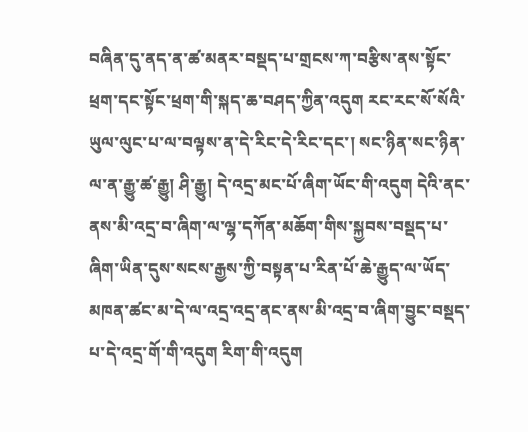བཞིན་དུ་ནད་ན་ཚ་མནར་བསྡད་པ་གྲངས་ཀ་བརྩིས་ནས་སྟོང་ཕྲག་དང་སྟོང་ཕྲག་གི་སྐད་ཆ་བཤད་ཀྱིན་འདུག རང་རང་སོ་སོའི་ཡུལ་ལུང་པ་ལ་བལྟས་ན་དེ་རིང་དེ་རིང་དང་། སང་ཉིན་སང་ཉིན་ལ་ན་རྒྱུ་ཚ་རྒྱུ། ཤི་རྒྱུ། དེ་འདྲ་མང་པོ་ཞིག་ཡོང་གི་འདུག དེའི་ནང་ནས་མི་འདྲ་བ་ཞིག་ལ་ལྷ་དཀོན་མཆོག་གིས་སྐྱབས་བསྡད་པ་ཞིག་ཡིན་དུས་སངས་རྒྱས་ཀྱི་བསྟན་པ་རིན་པོ་ཆེ་རྒྱུད་ལ་ཡོད་མཁན་ཚང་མ་དེ་ལ་འདྲ་འདྲ་ནང་ནས་མི་འདྲ་བ་ཞིག་བྱུང་བསྡད་པ་དེ་འདྲ་གོ་གི་འདུག རིག་གི་འདུག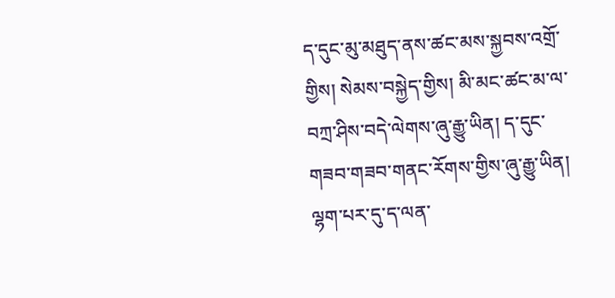ད་དུང་མུ་མཐུད་ནས་ཚང་མས་སྐྱབས་འགྲོ་གྱིས། སེམས་བསྐྱེད་གྱིས། མི་མང་ཚང་མ་ལ་བཀྲ་ཤིས་བདེ་ལེགས་ཞུ་རྒྱུ་ཡིན། ད་དུང་གཟབ་གཟབ་གནང་རོགས་གྱིས་ཞུ་རྒྱུ་ཡིན།
ལྷག་པར་དུ་ད་ལན་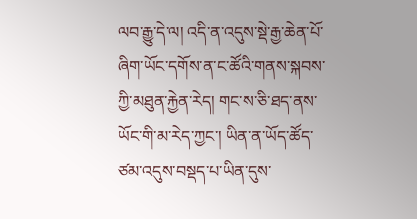ལབ་རྒྱུ་དེ་ལ། འདི་ན་འདུས་སྡེ་རྒྱ་ཆེན་པོ་ཞིག་ཡོང་དགོས་ན་ང་ཚོའི་གནས་སྐབས་ཀྱི་མཐུན་རྐྱེན་རེད། གང་ས་ཅི་ཐད་ནས་ཡོང་གི་མ་རེད་ཀྱང་། ཡིན་ན་ཡོད་ཚོད་ཙམ་འདུས་བསྡད་པ་ཡིན་དུས་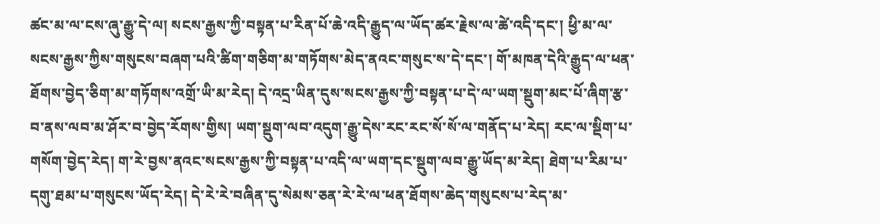ཚང་མ་ལ་ངས་ཞུ་རྒྱུ་དེ་ལ། སངས་རྒྱས་ཀྱི་བསྟན་པ་རིན་པོ་ཆེ་འདི་རྒྱུད་ལ་ཡོད་ཚར་རྗེས་ལ་ཚེ་འདི་དང་། ཕྱི་མ་ལ་སངས་རྒྱས་ཀྱིས་གསུངས་བཞག་པའི་ཚིག་གཅིག་མ་གཏོགས་མེད་ནའང་གསུང་ས་དེ་དང་། གོ་མཁན་དེའི་རྒྱུད་ལ་ཕན་ཐོགས་བྱེད་ཅིག་མ་གཏོགས་འགྲོ་ཡི་མ་རེད། དེ་འདྲ་ཡིན་དུས་སངས་རྒྱས་ཀྱི་བསྟན་པ་དེ་ལ་ཡག་སྡུག་མང་པོ་ཞིག་རྩ་བ་ནས་ལབ་མ་ཤོར་བ་བྱེད་རོགས་གྱིས། ཡག་སྡུག་ལབ་འདུག་རྒྱུ་དེས་རང་རང་སོ་སོ་ལ་གནོད་པ་རེད། རང་ལ་སྡིག་པ་གསོག་བྱེད་རེད། ག་རེ་བྱས་ནའང་སངས་རྒྱས་ཀྱི་བསྟན་པ་འདི་ལ་ཡག་དང་སྡུག་ལབ་རྒྱུ་ཡོད་མ་རེད། ཐེག་པ་རིམ་པ་དགུ་ཐམ་པ་གསུངས་ཡོད་རེད། དེ་རེ་རེ་བཞིན་དུ་སེམས་ཅན་རེ་རེ་ལ་ཕན་ཐོགས་ཆེད་གསུངས་པ་རེད་མ་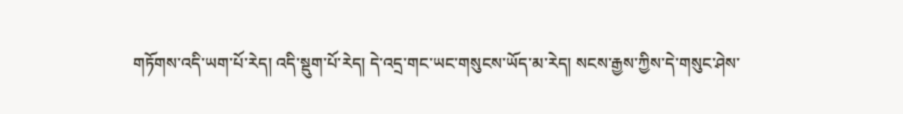གཏོགས་འདི་ཡག་པོ་རེད། འདི་སྡུག་པོ་རེད། དེ་འདྲ་གང་ཡང་གསུངས་ཡོད་མ་རེད། སངས་རྒྱས་ཀྱིས་དེ་གསུང་ཤེས་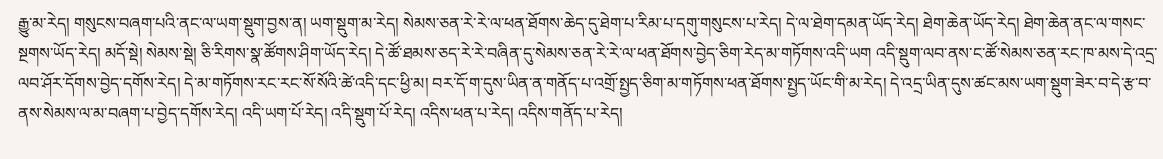རྒྱུ་མ་རེད། གསུངས་བཞག་པའི་ནང་ལ་ཡག་སྡུག་བྱས་ན། ཡག་སྡུག་མ་རེད། སེམས་ཅན་རེ་རེ་ལ་ཕན་ཐོགས་ཆེད་དུ་ཐེག་པ་རིམ་པ་དགུ་གསུངས་པ་རེད། དེ་ལ་ཐེག་དམན་ཡོད་རེད། ཐེག་ཆེན་ཡོད་རེད། ཐེག་ཆེན་ནང་ལ་གསང་སྔགས་ཡོད་རེད། མདོ་སྡེ། སེམས་སྡེ། ཅི་རིགས་སྣ་ཚོགས་ཤིག་ཡོད་རེད། དེ་ཚོ་ཐམས་ཅད་རེ་རེ་བཞིན་དུ་སེམས་ཅན་རེ་རེ་ལ་ཕན་ཐོགས་བྱེད་ཅིག་རེད་མ་གཏོགས་འདི་ཡག འདི་སྡུག་ལབ་ནས་ང་ཚོ་སེམས་ཅན་རང་ཁ་མས་དེ་འདྲ་ལབ་ཤོར་དོགས་བྱེད་དགོས་རེད། དེ་མ་གཏོགས་རང་རང་སོ་སོའི་ཚེ་འདི་དང་ཕྱི་མ། བར་དོ་ག་དུས་ཡིན་ན་གནོད་པ་འགྲོ་སྤྱད་ཅིག་མ་གཏོགས་ཕན་ཐོགས་སྤྱད་ཡོང་གི་མ་རེད། དེ་འདྲ་ཡིན་དུས་ཚང་མས་ཡག་སྡུག་ཟེར་བ་དེ་རྩ་བ་ནས་སེམས་ལ་མ་བཞག་པ་བྱེད་དགོས་རེད། འདི་ཡག་པོ་རེད། འདི་སྡུག་པོ་རེད། འདིས་ཕན་པ་རེད། འདིས་གནོད་པ་རེད།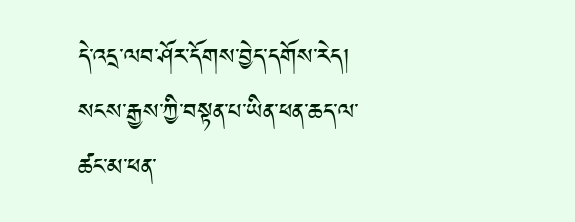དེ་འདྲ་ལབ་ཤོར་དོགས་བྱེད་དགོས་རེད། སངས་རྒྱས་ཀྱི་བསྟན་པ་ཡིན་ཕན་ཆད་ལ་ཚང་མ་ཕན་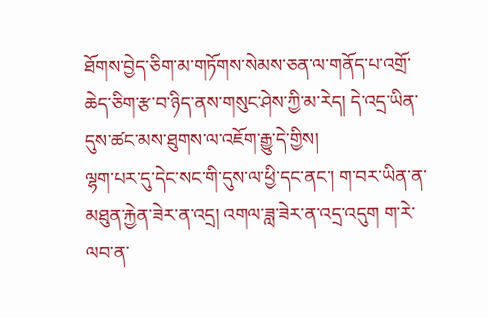ཐོགས་བྱེད་ཅིག་མ་གཏོགས་སེམས་ཅན་ལ་གནོད་པ་འགྲོ་ཆེད་ཅིག་རྩ་བ་ཉིད་ནས་གསུང་ཤེས་ཀྱི་མ་རེད། དེ་འདྲ་ཡིན་དུས་ཚང་མས་ཐུགས་ལ་འཇོག་རྒྱུ་དེ་གྱིས།
ལྷག་པར་དུ་དེང་སང་གི་དུས་ལ་ཕྱི་དང་ནང་། ག་བར་ཡིན་ན་མཐུན་རྐྱེན་ཟེར་ན་འདྲ། འགལ་ཟླ་ཟེར་ན་འདྲ་འདུག ག་རེ་ལབ་ན་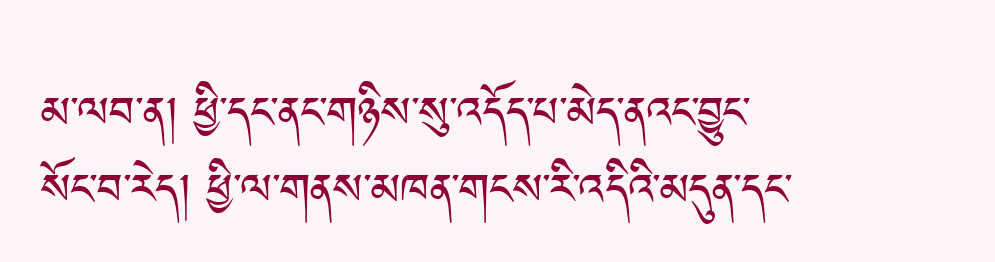མ་ལབ་ན། ཕྱི་དང་ནང་གཉིས་སུ་འདོད་པ་མེད་ནའང་བྱུང་སོང་བ་རེད། ཕྱི་ལ་གནས་མཁན་གངས་རི་འདིའི་མདུན་དང་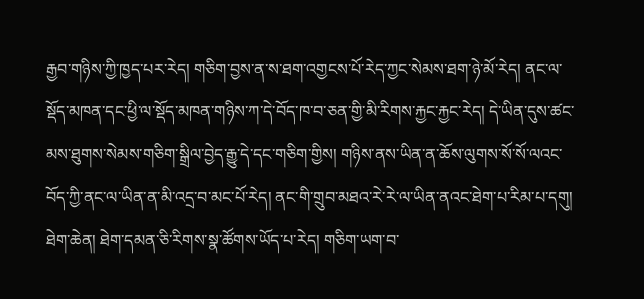རྒྱབ་གཉིས་ཀྱི་ཁྱད་པར་རེད། གཅིག་བྱས་ན་ས་ཐག་འགྱངས་པོ་རེད་ཀྱང་སེམས་ཐག་ཉེ་མོ་རེད། ནང་ལ་སྡོད་མཁན་དང་ཕྱི་ལ་སྡོད་མཁན་གཉིས་ཀ་དེ་བོད་ཁ་བ་ཅན་གྱི་མི་རིགས་རྐྱང་རྐྱང་རེད། དེ་ཡིན་དུས་ཚང་མས་ཐུགས་སེམས་གཅིག་སྒྲིལ་བྱེད་རྒྱུ་དེ་དང་གཅིག་གྱིས། གཉིས་ནས་ཡིན་ན་ཆོས་ལུགས་སོ་སོ་ལའང་བོད་ཀྱི་ནང་ལ་ཡིན་ན་མི་འདྲ་བ་མང་པོ་རེད། ནང་གི་གྲུབ་མཐའ་རེ་རེ་ལ་ཡིན་ནའང་ཐེག་པ་རིམ་པ་དགུ། ཐེག་ཆེན། ཐེག་དམན་ཅི་རིགས་སྣ་ཚོགས་ཡོད་པ་རེད། གཅིག་ཡག་བ་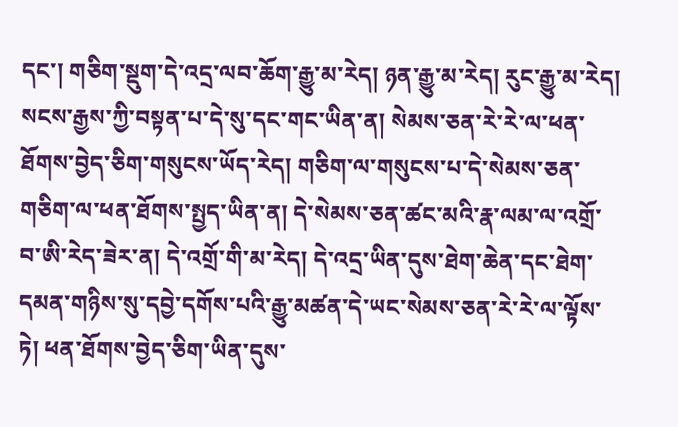དང་། གཅིག་སྡུག་དེ་འདྲ་ལབ་ཆོག་རྒྱུ་མ་རེད། ཉན་རྒྱུ་མ་རེད། རུང་རྒྱུ་མ་རེད། སངས་རྒྱས་ཀྱི་བསྟན་པ་དེ་སུ་དང་གང་ཡིན་ན། སེམས་ཅན་རེ་རེ་ལ་ཕན་ཐོགས་བྱེད་ཅིག་གསུངས་ཡོད་རེད། གཅིག་ལ་གསུངས་པ་དེ་སེམས་ཅན་གཅིག་ལ་ཕན་ཐོགས་སྤྱད་ཡིན་ན། དེ་སེམས་ཅན་ཚང་མའི་རྣ་ལམ་ལ་འགྲོ་བ་ཨི་རེད་ཟེར་ན། དེ་འགྲོ་གི་མ་རེད། དེ་འདྲ་ཡིན་དུས་ཐེག་ཆེན་དང་ཐེག་དམན་གཉིས་སུ་དབྱེ་དགོས་པའི་རྒྱུ་མཚན་དེ་ཡང་སེམས་ཅན་རེ་རེ་ལ་ལྟོས་ཏེ། ཕན་ཐོགས་བྱེད་ཅིག་ཡིན་དུས་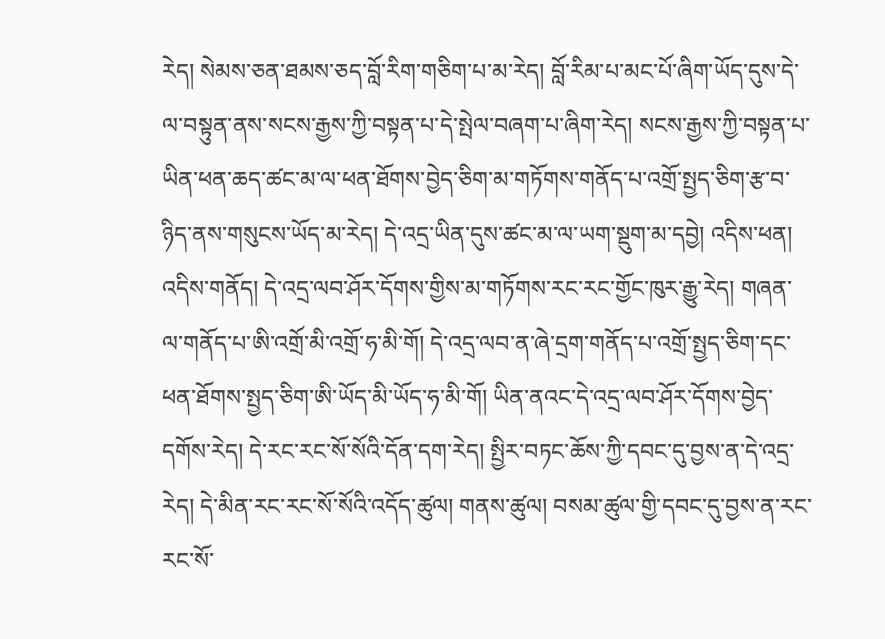རེད། སེམས་ཅན་ཐམས་ཅད་བློ་རིག་གཅིག་པ་མ་རེད། བློ་རིམ་པ་མང་པོ་ཞིག་ཡོད་དུས་དེ་ལ་བསྟུན་ནས་སངས་རྒྱས་ཀྱི་བསྟན་པ་དེ་སྤེལ་བཞག་པ་ཞིག་རེད། སངས་རྒྱས་ཀྱི་བསྟན་པ་ཡིན་ཕན་ཆད་ཚང་མ་ལ་ཕན་ཐོགས་བྱེད་ཅིག་མ་གཏོགས་གནོད་པ་འགྲོ་སྤྱད་ཅིག་རྩ་བ་ཉིད་ནས་གསུངས་ཡོད་མ་རེད། དེ་འདྲ་ཡིན་དུས་ཚང་མ་ལ་ཡག་སྡུག་མ་དབྱེ། འདིས་ཕན། འདིས་གནོད། དེ་འདྲ་ལབ་ཤོར་དོགས་གྱིས་མ་གཏོགས་རང་རང་གྱོང་ཁུར་རྒྱུ་རེད། གཞན་ལ་གནོད་པ་ཨི་འགྲོ་མི་འགྲོ་ཧ་མི་གོ། དེ་འདྲ་ལབ་ན་ཞེ་དྲག་གནོད་པ་འགྲོ་སྤྱད་ཅིག་དང་ཕན་ཐོགས་སྤྱད་ཅིག་ཨི་ཡོད་མི་ཡོད་ཧ་མི་གོ། ཡིན་ནའང་དེ་འདྲ་ལབ་ཤོར་དོགས་བྱེད་དགོས་རེད། དེ་རང་རང་སོ་སོའི་དོན་དག་རེད། སྤྱིར་བཏང་ཆོས་ཀྱི་དབང་དུ་བྱས་ན་དེ་འདྲ་རེད། དེ་མིན་རང་རང་སོ་སོའི་འདོད་ཚུལ། གནས་ཚུལ། བསམ་ཚུལ་གྱི་དབང་དུ་བྱས་ན་རང་རང་སོ་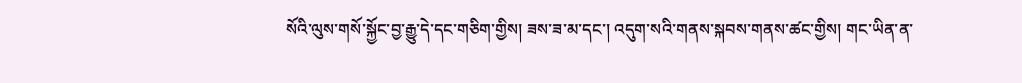སོའི་ལུས་གསོ་སྐྱོང་བྱ་རྒྱུ་དེ་དང་གཅིག་གྱིས། ཟས་ཟ་མ་དང་། འདུག་སའི་གནས་སྐབས་གནས་ཚང་གྱིས། གང་ཡིན་ན་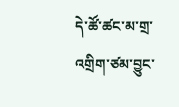དེ་ཚོ་ཚང་མ་གྲ་འགྲིག་ཙམ་བྱུང་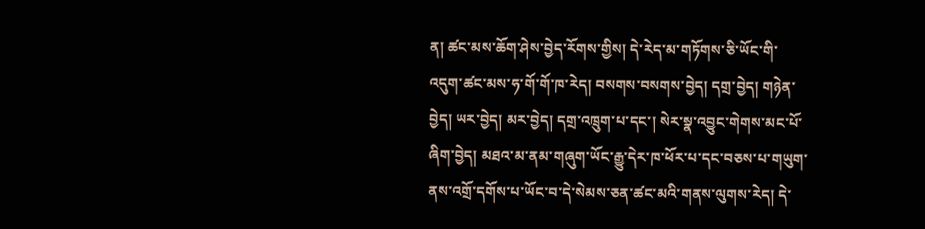ན། ཚང་མས་ཆོག་ཤེས་བྱེད་རོགས་གྱིས། དེ་རེད་མ་གཏོགས་ཅི་ཡོང་གི་འདུག་ཚང་མས་ཧ་གོ་གོ་ཁ་རེད། བསགས་བསགས་བྱེད། དགྲ་བྱེད། གཉེན་བྱེད། ཡར་བྱེད། མར་བྱེད། དགྲ་འཁྲུག་པ་དང་། སེར་སྣ་འབྱུང་གེགས་མང་པོ་ཞིག་བྱེད། མཐའ་མ་ནམ་གཞུག་ཡོང་རྒྱུ་དེར་ཁ་ཕོར་པ་དང་བཅས་པ་གཡུག་ནས་འགྲོ་དགོས་པ་ཡོང་བ་དེ་སེམས་ཅན་ཚང་མའི་གནས་ལུགས་རེད། དེ་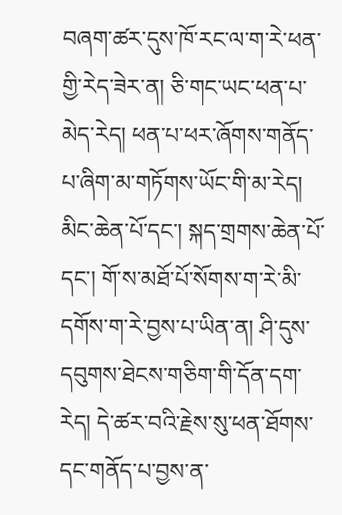བཞག་ཚར་དུས་ཁོ་རང་ལ་ག་རེ་ཕན་གྱི་རེད་ཟེར་ན། ཅི་གང་ཡང་ཕན་པ་མེད་རེད། ཕན་པ་ཕར་ཞོགས་གནོད་པ་ཞིག་མ་གཏོགས་ཡོང་གི་མ་རེད། མིང་ཆེན་པོ་དང་། སྐད་གྲགས་ཆེན་པོ་དང་། གོ་ས་མཐོ་པོ་སོགས་ག་རེ་མི་དགོས་ག་རེ་བྱས་པ་ཡིན་ན། ཤི་དུས་དབུགས་ཐེངས་གཅིག་གི་དོན་དག་རེད། དེ་ཚར་བའི་རྗེས་སུ་ཕན་ཐོགས་དང་གནོད་པ་བྱས་ན་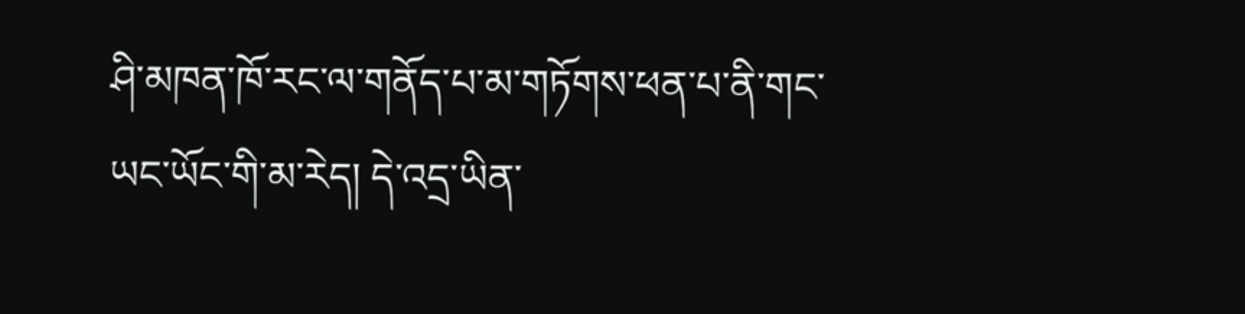ཤི་མཁན་ཁོ་རང་ལ་གནོད་པ་མ་གཏོགས་ཕན་པ་ནི་གང་ཡང་ཡོང་གི་མ་རེད། དེ་འདྲ་ཡིན་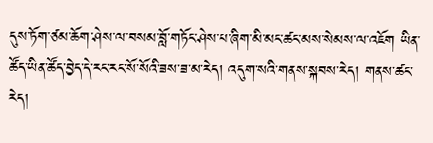དུས་ཏོག་ཙམ་ཆོག་ཤེས་ལ་བསམ་བློ་གཏོང་ཤེས་པ་ཞིག་མི་མང་ཚང་མས་སེམས་ལ་འཇོག ཡིན་ཚོད་ཡིན་ཚོད་བྱེད་དེ་རང་རང་སོ་སོའི་ཟས་ཟ་མ་རེད། འདུག་སའི་གནས་སྐབས་རེད། གནས་ཚང་རེད།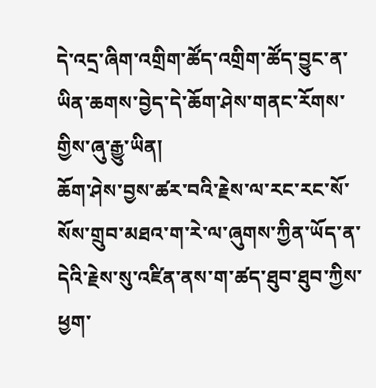དེ་འདྲ་ཞིག་འགྲིག་ཚོད་འགྲིག་ཚོད་བྱུང་ན་ཡིན་ཆགས་བྱེད་དེ་ཆོག་ཤེས་གནང་རོགས་གྱིས་ཞུ་རྒྱུ་ཡིན།
ཆོག་ཤེས་བྱས་ཚར་བའི་རྗེས་ལ་རང་རང་སོ་སོས་གྲུབ་མཐའ་ག་རེ་ལ་ཞུགས་ཀྱིན་ཡོད་ན་དེའི་རྗེས་སུ་འཛིན་ནས་ག་ཚད་ཐུབ་ཐུབ་ཀྱིས་ཕྱག་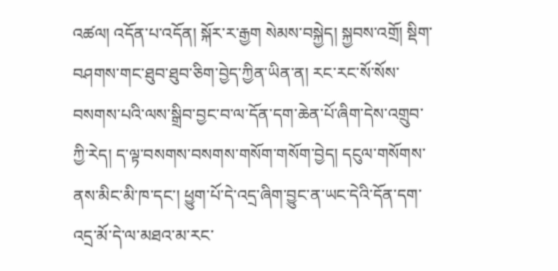འཚལ། འདོན་པ་འདོན། སྐོར་ར་རྒྱག སེམས་བསྐྱེད། སྐྱབས་འགྲོ། སྡིག་བཤགས་གང་ཐུབ་ཐུབ་ཅིག་བྱེད་ཀྱིན་ཡིན་ན། རང་རང་སོ་སོས་བསགས་པའི་ལས་སྒྲིབ་བྱང་བ་ལ་དོན་དག་ཆེན་པོ་ཞིག་དེས་འགྲུབ་ཀྱི་རེད། ད་ལྟ་བསགས་བསགས་གསོག་གསོག་བྱེད། དངུལ་གསོགས་ནས་མིང་མི་ཁ་དང་། ཕྱུག་པོ་དེ་འདྲ་ཞིག་བྱུང་ན་ཡང་དེའི་དོན་དག་འདྲ་མོ་དེ་ལ་མཐའ་མ་རང་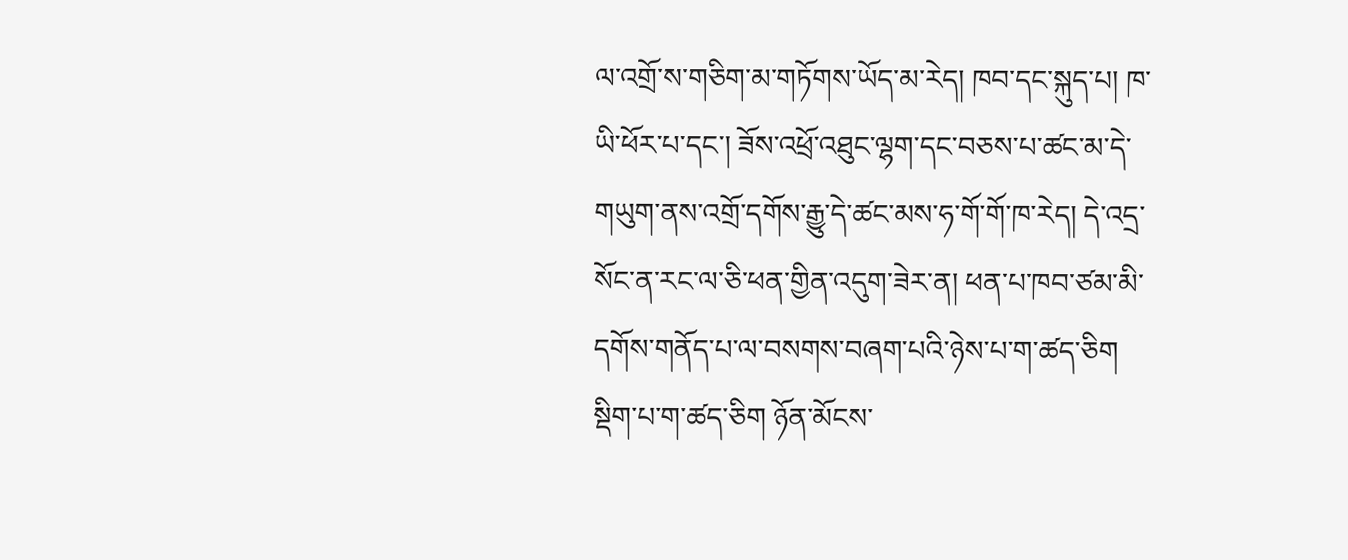ལ་འགྲོ་ས་གཅིག་མ་གཏོགས་ཡོད་མ་རེད། ཁབ་དང་སྐུད་པ། ཁ་ཡི་ཕོར་པ་དང་། ཟོས་འཕྲོ་འཐུང་ལྷག་དང་བཅས་པ་ཚང་མ་དེ་གཡུག་ནས་འགྲོ་དགོས་རྒྱུ་དེ་ཚང་མས་ཧ་གོ་གོ་ཁ་རེད། དེ་འདྲ་སོང་ན་རང་ལ་ཅི་ཕན་གྱིན་འདུག་ཟེར་ན། ཕན་པ་ཁབ་ཙམ་མི་དགོས་གནོད་པ་ལ་བསགས་བཞག་པའི་ཉེས་པ་ག་ཚད་ཅིག སྡིག་པ་ག་ཚད་ཅིག ཉོན་མོངས་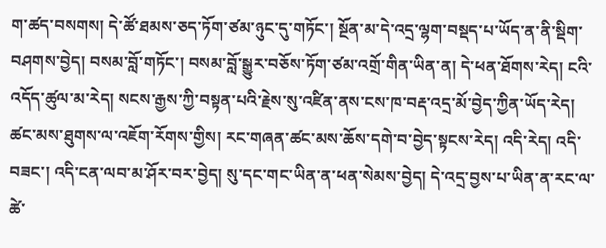ག་ཚད་བསགས། དེ་ཚོ་ཐམས་ཅད་ཏོག་ཙམ་ཉུང་དུ་གཏོང་། སྔོན་མ་དེ་འདྲ་ལྷག་བསྡད་པ་ཡོད་ན་ནི་སྡིག་བཤགས་བྱེད། བསམ་བློ་གཏོང་། བསམ་བློ་སྒྱུར་བཅོས་ཏོག་ཙམ་འགྲོ་གིན་ཡིན་ན། དེ་ཕན་ཐོགས་རེད། ངའི་འདོད་ཚུལ་མ་རེད། སངས་རྒྱས་ཀྱི་བསྟན་པའི་རྗེས་སུ་འཛིན་ནས་ངས་ཁ་བརྡ་འདྲ་མོ་བྱེད་ཀྱིན་ཡོད་རེད། ཚང་མས་ཐུགས་ལ་འཇོག་རོགས་གྱིས། རང་གཞན་ཚང་མས་ཆོས་དགེ་བ་བྱེད་སྟངས་རེད། འདི་རེད། འདི་བཟང་། འདི་ངན་ལབ་མ་ཤོར་བར་བྱེད། སུ་དང་གང་ཡིན་ན་ཕན་སེམས་བྱེད། དེ་འདྲ་བྱས་པ་ཡིན་ན་རང་ལ་ཚེ་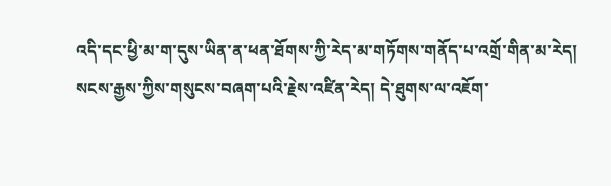འདི་དང་ཕྱི་མ་ག་དུས་ཡིན་ན་ཕན་ཐོགས་ཀྱི་རེད་མ་གཏོགས་གནོད་པ་འགྲོ་གིན་མ་རེད། སངས་རྒྱས་ཀྱིས་གསུངས་བཞག་པའི་རྗེས་འཛིན་རེད། དེ་ཐུགས་ལ་འཇོག་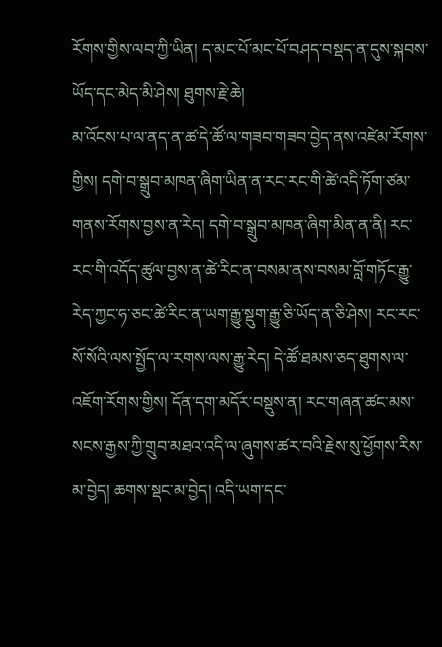རོགས་གྱིས་ལབ་ཀྱི་ཡིན། ད་མང་པོ་མང་པོ་བཤད་བསྡད་ན་དུས་སྐབས་ཡོད་དང་མེད་མི་ཤེས། ཐུགས་རྗེ་ཆེ།
མ་འོངས་པ་ལ་ནད་ན་ཚ་དེ་ཚོ་ལ་གཟབ་གཟབ་བྱེད་ནས་འཛེམ་རོགས་གྱིས། དགེ་བ་སྒྲུབ་མཁན་ཞིག་ཡིན་ན་རང་རང་གི་ཚེ་འདི་ཏོག་ཙམ་གནས་རོགས་བྱས་ན་རེད། དགེ་བ་སྒྲུབ་མཁན་ཞིག་མིན་ན་ནི། རང་རང་གི་འདོད་ཚུལ་བྱས་ན་ཚེ་རིང་ན་བསམ་ནས་བསམ་བློ་གཏོང་རྒྱུ་རེད་ཀྱང་ཧ་ཅང་ཚེ་རིང་ན་ཡག་རྒྱུ་སྡུག་རྒྱུ་ཅི་ཡོད་ན་ཅི་ཤེས། རང་རང་སོ་སོའི་ལས་སྤྱོད་ལ་རགས་ལས་རྒྱུ་རེད། དེ་ཚོ་ཐམས་ཅད་ཐུགས་ལ་འཇོག་རོགས་གྱིས། དོན་དག་མདོར་བསྡུས་ན། རང་གཞན་ཚང་མས་སངས་རྒྱས་ཀྱི་གྲུབ་མཐའ་འདི་ལ་ཞུགས་ཚར་བའི་རྗེས་སུ་ཕྱོགས་རིས་མ་བྱེད། ཆགས་སྡང་མ་བྱེད། འདི་ཡག་དང་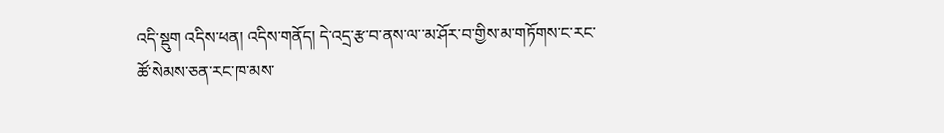འདི་སྡུག འདིས་ཕན། འདིས་གནོད། དེ་འདྲ་རྩ་བ་ནས་ལ་་མ་ཤོར་བ་གྱིས་མ་གཏོགས་ང་རང་ཚོ་སེམས་ཅན་རང་ཁ་མས་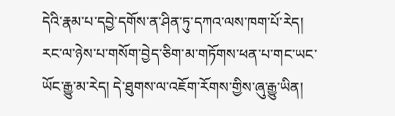དེའི་རྣམ་པ་དབྱེ་དགོས་ན་ཤིན་ཏུ་དཀའ་ལས་ཁག་པོ་རེད། རང་ལ་ཉེས་པ་གསོག་བྱེད་ཅིག་མ་གཏོགས་ཕན་པ་གང་ཡང་ཡོང་རྒྱུ་མ་རེད། དེ་ཐུགས་ལ་འཇོག་རོགས་གྱིས་ཞུ་རྒྱུ་ཡིན།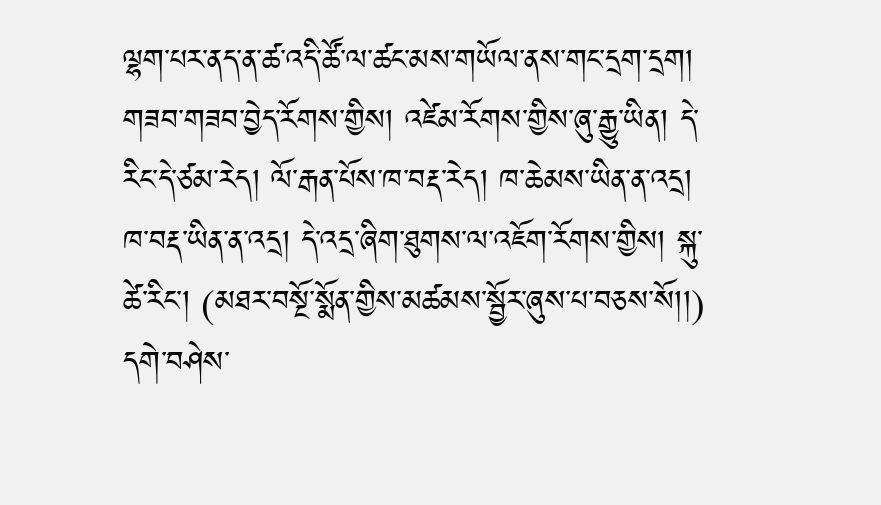ལྷག་པར་ནད་ན་ཚ་འདི་ཚོ་ལ་ཚང་མས་གཡོལ་ནས་གང་དྲག་དྲག། གཟབ་གཟབ་བྱེད་རོགས་གྱིས། འཛེམ་རོགས་གྱིས་ཞུ་རྒྱུ་ཡིན། དེ་རིང་དེ་ཙམ་རེད། ལོ་རྒན་པོས་ཁ་བརྡ་རེད། ཁ་ཆེམས་ཡིན་ན་འདྲ། ཁ་བརྡ་ཡིན་ན་འདྲ། དེ་འདྲ་ཞིག་ཐུགས་ལ་འཇོག་རོགས་གྱིས། སྐུ་ཚེ་རིང་། (མཐར་བསྔོ་སྨོན་གྱིས་མཚམས་སྦྱོར་ཞུས་པ་བཅས་སོ།།)
དགེ་བཤེས་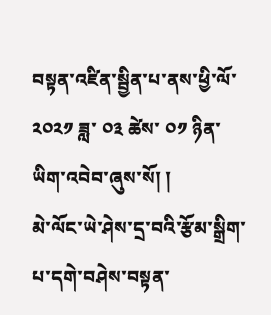བསྟན་འཛིན་སྦྱིན་པ་ནས་ཕྱི་ལོ་ ༢༠༢༡ ཟླ་ ༠༣ ཚེས་ ༠༡ ཉིན་ཡིག་འབེབ་ཞུས་སོ། །
མེ་ལོང་ཡེ་ཤེས་དྲ་བའི་རྩོམ་སྒྲིག་པ་དགེ་བཤེས་བསྟན་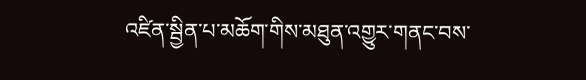འཛིན་སྦྱིན་པ་མཆོག་གིས་མཐུན་འགྱུར་གནང་བས་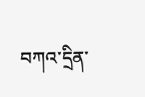བཀའ་དྲིན་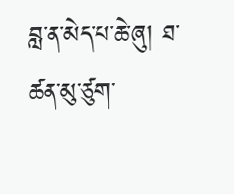བླ་ན་མེད་པ་ཆེ་ཞུ། ཐ་ཚན་མུ་ཙུག་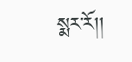སྨར་རོ།།